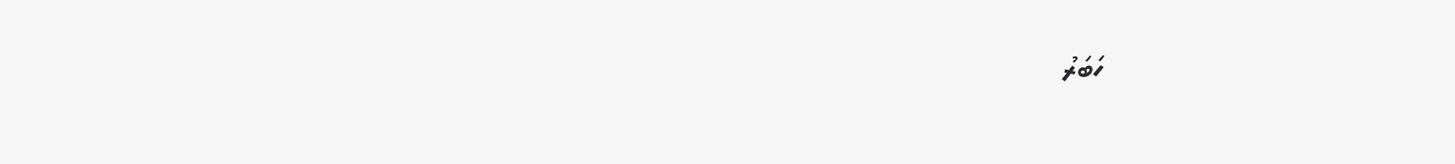ހަބަރު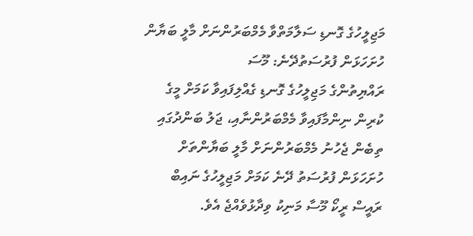މަޖިލީހުގެ ގޮނޑި ސަލާމަތްވާ މެމްބަރުންނަށް މާލީ ބަޔާން ހުށަހަޅަން ފުރުސަތުދޭނެ: މޫސަ
ރައްޔިތުންގެ މަޖިލީހުގެ ގޮނޑި ގެއްލިފައިވާ ކަމަށް މީގެ ކުރިން ނިންމާފައިވާ މެމްބަރުންނާއި، ޖަލު ބަންދުގައި ތިބެން ޖެހުނު މެމްބަރުންނަށް މާލީ ބަޔާންތަށް ހުށަހަޅަން ފުރުސަތު ދޭނެ ކަމަށް މަޖިލީހުގެ ނައިބް ރައީސް ރީކޯ މޫސާ މަނިކު ވިދާޅުވެއްޖެ އެވެ.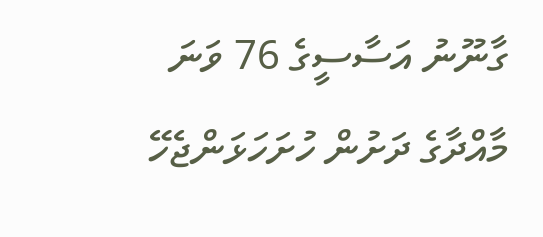ގާނޫނު އަސާސީގެ 76 ވަނަ މާއްދާގެ ދަށުން ހުށަހަޅަންޖެހޭ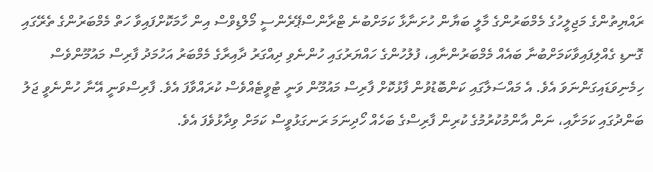ރައްޔިތުންގެ މަޖިލީހުގެ މެމްބަރުންގެ މާލީ ބަޔާން ހުށަނާޅާ ކަމަށްބުނެ ޓްރާންސްޕޭރެންސީ މޯލްޑިވްސް އިން ހާމަކޮށްފައިވާ ހަތް މެމްބަރުންގެ ތެރޭގައި ގޮނޑި ގެއްލިފައިވާކަމަށްބުނާ ބައެއް މެމްބަރުންނާއި، ފުލުހުންގެ ހައްޔަރުގައި ހުންނެވި ދިއްގަރު ދާއިރާގެ މެމްބަރު އަހުމަދު ފާރިސް މައުމޫންވެސް ހިމެނިވަޑައިގަންނަވަ އެވެ. އެ މައްސަލާގައި ކަންބޮޑުވުން ފާޅުކޮށް ފާރިސް މައުމޫން ވަނީ ޓުވީޓެއްވެސް ކުރައްވާފަ އެވެ. ފާރިސްވަނީ އޭނާ ހުންނެވީ ޖަލު ބަންދުގައި ކަމަށާއި، ނަން އާންމުކުރުމުގެ ކުރިން ފާރިސްގެ ބަހެއް ހޯދިނަމަ ރަނގަޅުވީސް ކަމަށް ވިދާޅުވެފަ އެވެ.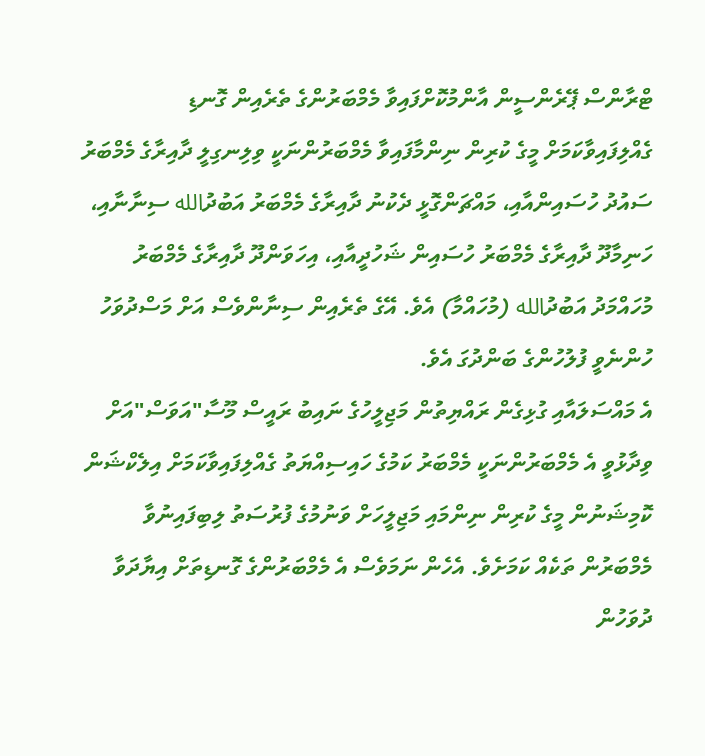ޓްރާންސް ޕޭރެންސީން އާންމުކޮށްފައިވާ މެމްބަރުންގެ ތެރެއިން ގޮނޑި ގެއްލިފައިވާކަމަށް މީގެ ކުރިން ނިންމާފައިވާ މެމްބަރުންނަކީ ވިލިނގިލީ ދާއިރާގެ މެމްބަރު ސައުދު ހުސައިންއާއި، މައްޗަންގޮޅީ ދެކުނު ދާއިރާގެ މެމްބަރު އަބުދުالله ސިނާނާއި، ހަނިމާދޫ ދާއިރާގެ މެމްބަރު ހުސައިން ޝަހުދީއާއި، އިހަވަންދޫ ދާއިރާގެ މެމްބަރު މުހައްމަދު އަބުދުالله (މުހައްމާ) އެވެ. އޭގެ ތެރެއިން ސިނާންވެސް އަށް މަސްދުވަހު ހުންނެވީ ފުލުހުންގެ ބަންދުގަ އެވެ.
އެ މައްސަލައާއި ގުޅިގެން ރައްޔިތުން މަޖިލީހުގެ ނައިބު ރައީސް މޫސާ"އަވަސް"އަށް ވިދާޅުވީ އެ މެމްބަރުންނަކީ މެމްބަރު ކަމުގެ ހައިސިއްޔަތު ގެއްލިފައިވާކަމަށް އިލެކްޝަން ކޮމިޝަނުން މީގެ ކުރިން ނިންމައި މަޖިލީހަށް ވަނުމުގެ ފުރުސަތު ލިބިފައިނުވާ މެމްބަރުން ތަކެއް ކަމަށެވެ. އެހެން ނަމަވެސް އެ މެމްބަރުންގެ ގޮނޑިތަށް އިޔާދަވާ ދުވަހުން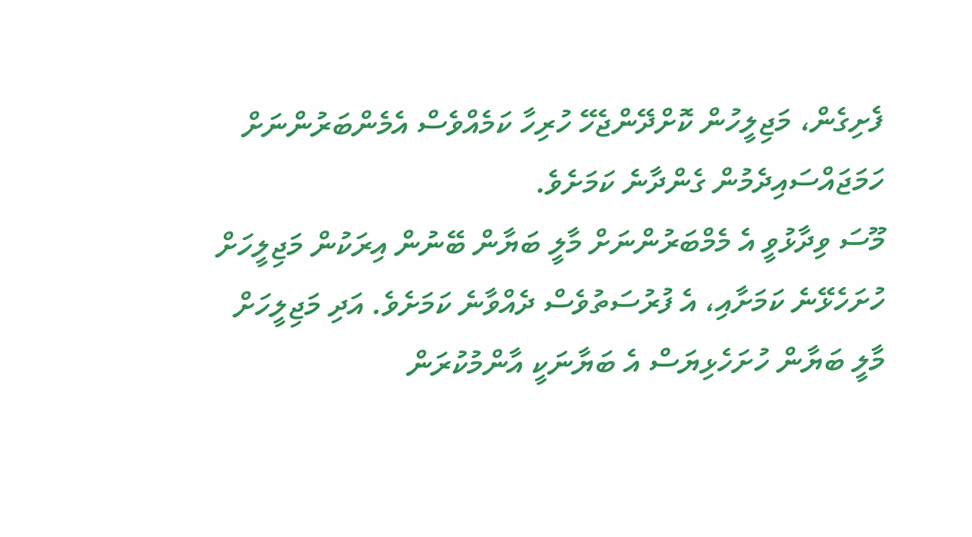ފެށިގެން، މަޖިލީހުން ކޮށްދޭންޖެހޭ ހުރިހާ ކަމެއްވެސް އެމެންބަރުންނަށް ހަމަޖައްސައިދެމުން ގެންދާނެ ކަމަށެވެ.
މޫސަ ވިދާޅުވީ އެ މެމްބަރުންނަށް މާލީ ބަޔާން ބޭނުން އިރަކުން މަޖިލީހަށް ހުށަހެޅޭނެ ކަމަށާއި، އެ ފުރުސަތުވެސް ދެއްވާނެ ކަމަށެވެ. އަދި މަޖިލީހަށް މާލީ ބަޔާން ހުށަހެޅިޔަސް އެ ބަޔާނަކީ އާންމުކުރަން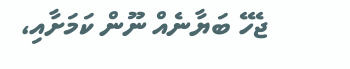ޖެހޭ ބަޔާނެއް ނޫން ކަމަށާއި،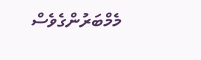މެމްބަރުންގެވެސް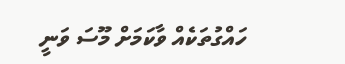ހައްގުތަކެއް ވާކަމަށް މޫސަ ވަނީ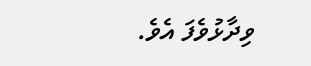ވިދާޅުވެފަ އެވެ.